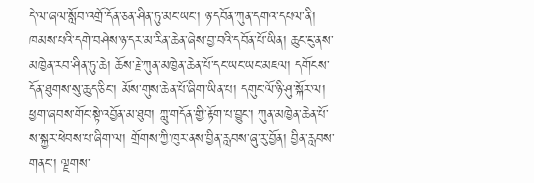དེ་ལ་ཞལ་སློབ་འགྲོ་དོན་ཅན་ཤིན་ཏུ་མང་ཡང་། ཉ་དབོན་ཀུན་དགའ་དཔལ་ནི། ཁམས་པའི་དགེ་བཤེས་ཉ་དར་མ་རིན་ཆེན་ཞེས་བྱ་བའི་དབོན་པོ་ཡིན། ཆུང་ངུ་ནས་མཁྱེན་རབ་ཤིན་ཏུ་ཆེ། ཆོས་རྗེ་ཀུན་མཁྱེན་ཆེན་པོ་དང་ཡང་ཡང་མཇལ། དགོངས་དོན་ཐུགས་སུ་ཆུད་ཅིང་། མོས་གུས་ཆེན་པོ་ཞིག་ཡིན་པ། དགུང་ལོ་ཉི་ཤུ་སྐོར་ལ། ཕྱག་ཞབས་གོང་སྟེ་འབྱོན་མ་ཐུབ། ཀླུ་གདོན་གྱི་རྟོག་པ་བྱུང་། ཀུན་མཁྱེན་ཆེན་པོ་ས་སྐྱར་ཕེབས་པ་ཞིག་ལ། གྲོགས་ཀྱི་ཁུར་ནས་བྱིན་རླབས་ཞུ་རུ་བྱོན། བྱིན་རླབས་གནང་། ལྗགས་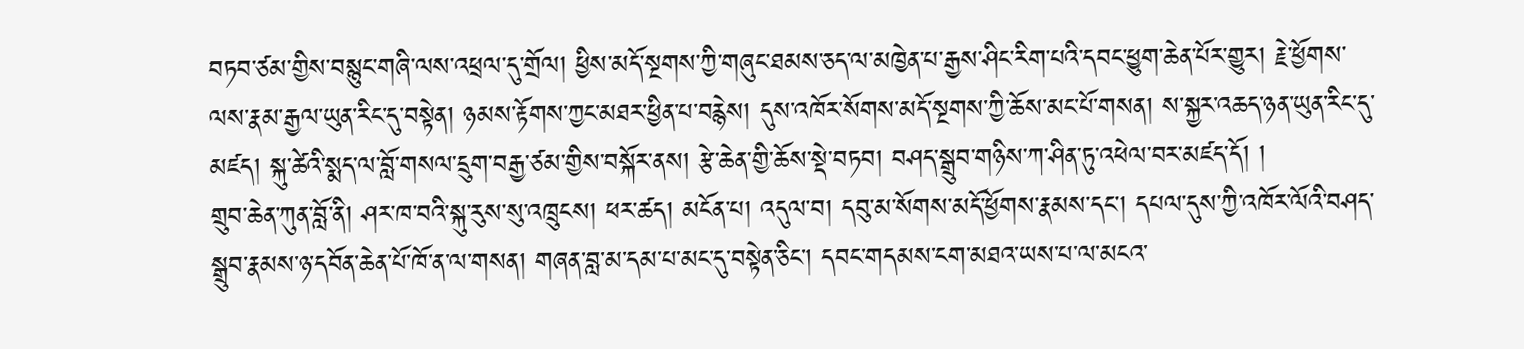བཏབ་ཙམ་གྱིས་བསྙུང་གཞི་ལས་འཕྲལ་དུ་གྲོལ། ཕྱིས་མདོ་སྔགས་ཀྱི་གཞུང་ཐམས་ཅད་ལ་མཁྱེན་པ་རྒྱས་ཤིང་རིག་པའི་དབང་ཕྱུག་ཆེན་པོར་གྱུར། རྗེ་ཕྱོགས་ལས་རྣམ་རྒྱལ་ཡུན་རིང་དུ་བསྟེན། ཉམས་རྟོགས་ཀྱང་མཐར་ཕྱིན་པ་བརྙེས། དུས་འཁོར་སོགས་མདོ་སྔགས་ཀྱི་ཆོས་མང་པོ་གསན། ས་སྐྱར་འཆད་ཉན་ཡུན་རིང་དུ་མཛད། སྐུ་ཚེའི་སྨད་ལ་བློ་གསལ་དྲུག་བརྒྱ་ཙམ་གྱིས་བསྐོར་ནས། རྩེ་ཆེན་གྱི་ཆོས་སྡེ་བཏབ། བཤད་སྒྲུབ་གཉིས་ཀ་ཤིན་ཏུ་འཕེལ་བར་མཛད་དོ། །
གྲུབ་ཆེན་ཀུན་བློ་ནི། ཤར་ཁ་བའི་སྐུ་རུས་སུ་འཁྲུངས། ཕར་ཚད། མངོན་པ། འདུལ་བ། དབུ་མ་སོགས་མདོ་ཕྱོགས་རྣམས་དང་། དཔལ་དུས་ཀྱི་འཁོར་ལོའི་བཤད་སྒྲུབ་རྣམས་ཉ་དབོན་ཆེན་པོ་ཁོ་ན་ལ་གསན། གཞན་བླ་མ་དམ་པ་མང་དུ་བསྟེན་ཅིང་། དབང་གདམས་ངག་མཐའ་ཡས་པ་ལ་མངའ་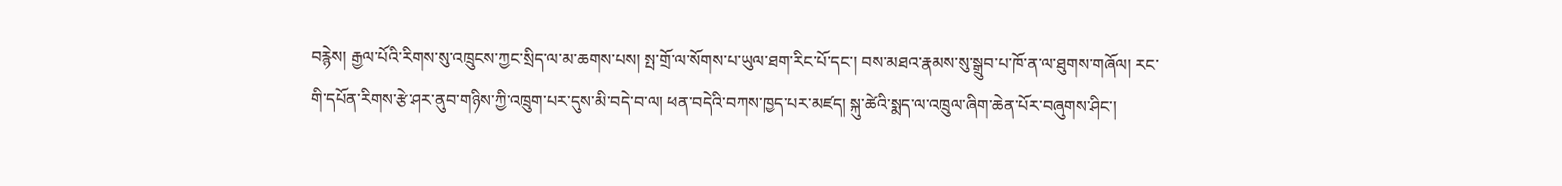བརྙེས། རྒྱལ་པོའི་རིགས་སུ་འཁྲུངས་ཀྱང་སྲིད་ལ་མ་ཆགས་པས། སྤ་གྲོ་ལ་སོགས་པ་ཡུལ་ཐག་རིང་པོ་དང་། བས་མཐའ་རྣམས་སུ་སྒྲུབ་པ་ཁོ་ན་ལ་ཐུགས་གཞོལ། རང་གི་དཔོན་རིགས་རྩེ་ཤར་ནུབ་གཉིས་ཀྱི་འཁྲུག་པར་དུས་མི་བདེ་བ་ལ། ཕན་བདེའི་བཀས་ཁྱད་པར་མཛད། སྐུ་ཚེའི་སྨད་ལ་འཁྲུལ་ཞིག་ཆེན་པོར་བཞུགས་ཤིང་།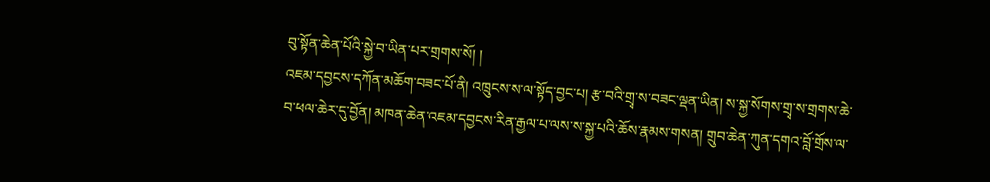བུ་སྟོན་ཆེན་པོའི་སྐྱེ་བ་ཡིན་པར་གྲགས་སོ། །
འཇམ་དབྱངས་དཀོན་མཆོག་བཟང་པོ་ནི། འཁྲུངས་ས་ལ་སྟོད་བྱང་པ། རྩ་བའི་གྲྭ་ས་བཟང་ལྡན་ཡིན། ས་སྐྱ་སོགས་གྲྭ་ས་གྲགས་ཆེ་བ་ཕལ་ཆེར་དུ་བྱོན། མཁན་ཆེན་འཇམ་དབྱངས་རིན་རྒྱལ་པ་ལས་ས་སྐྱ་པའི་ཆོས་རྣམས་གསན། གྲུབ་ཆེན་ཀུན་དགའ་བློ་གྲོས་ལ་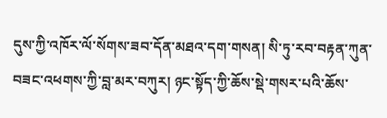དུས་ཀྱི་འཁོར་ལོ་སོགས་ཟབ་དོན་མཐའ་དག་གསན། སི་ཏུ་རབ་བརྟན་ཀུན་བཟང་འཕགས་ཀྱི་བླ་མར་བཀུར། ཉང་སྟོད་ཀྱི་ཆོས་སྡེ་གསར་པའི་ཆོས་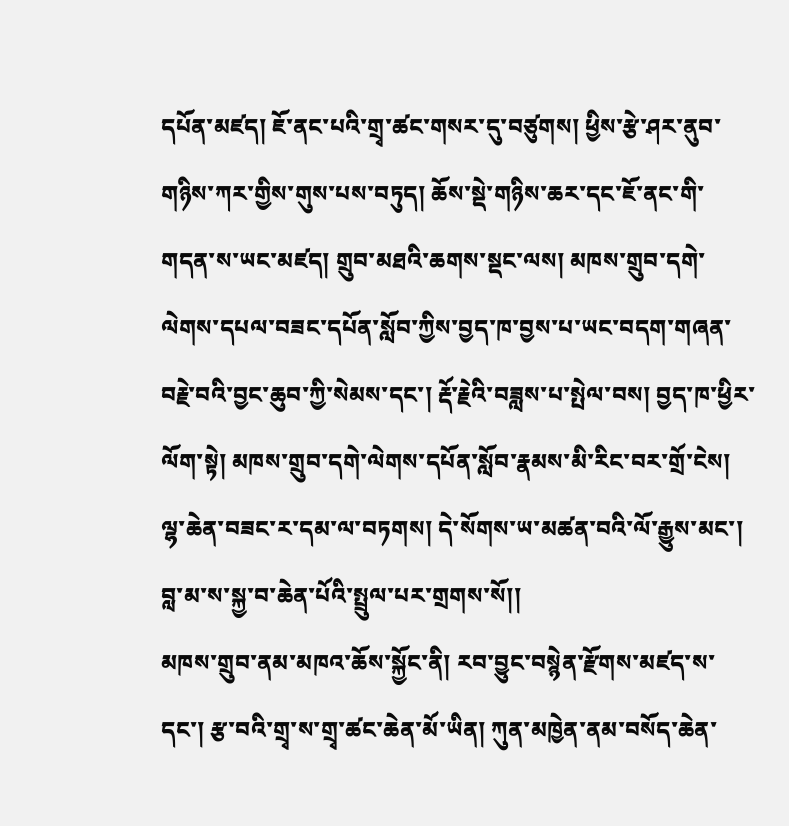དཔོན་མཛད། ཇོ་ནང་པའི་གྲྭ་ཚང་གསར་དུ་བཙུགས། ཕྱིས་རྩེ་ཤར་ནུབ་གཉིས་ཀར་གྱིས་གུས་པས་བཏུད། ཆོས་སྡེ་གཉིས་ཆར་དང་ཇོ་ནང་གི་གདན་ས་ཡང་མཛད། གྲུབ་མཐའི་ཆགས་སྡང་ལས། མཁས་གྲུབ་དགེ་ལེགས་དཔལ་བཟང་དཔོན་སློབ་ཀྱིས་བྱད་ཁ་བྱས་པ་ཡང་བདག་གཞན་བརྗེ་བའི་བྱང་ཆུབ་ཀྱི་སེམས་དང་། རྡོ་རྗེའི་བཟླས་པ་སྤེལ་བས། བྱད་ཁ་ཕྱིར་ལོག་སྟེ། མཁས་གྲུབ་དགེ་ལེགས་དཔོན་སློབ་རྣམས་མི་རིང་བར་གྲོ་ངེས། ལྷ་ཆེན་བཟང་ར་དམ་ལ་བཏགས། དེ་སོགས་ཡ་མཚན་བའི་ལོ་རྒྱུས་མང་། བླ་མ་ས་སྐྱ་བ་ཆེན་པོའི་སྤྲུལ་པར་གྲགས་སོ།།
མཁས་གྲུབ་ནམ་མཁའ་ཆོས་སྐྱོང་ནི། རབ་བྱུང་བསྙེན་རྫོགས་མཛད་ས་དང་། རྩ་བའི་གྲྭ་ས་གྲྭ་ཚང་ཆེན་མོ་ཡིན། ཀུན་མཁྱེན་ནམ་བསོད་ཆེན་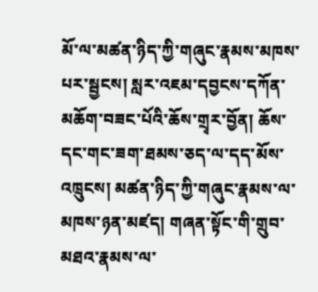མོ་ལ་མཚན་ཉིད་ཀྱི་གཞུང་རྣམས་མཁས་པར་སྦྱངས། སླར་འཇམ་དབྱངས་དཀོན་མཆོག་བཟང་པོའི་ཆོས་གྲྭར་བྱོན། ཆོས་དང་གང་ཟག་ཐམས་ཅད་ལ་དད་མོས་འཁྲུངས། མཚན་ཉིད་ཀྱི་གཞུང་རྣམས་ལ་མཁས་ཉན་མཛད། གཞན་སྟོང་གི་གྲུབ་མཐའ་རྣམས་ལ་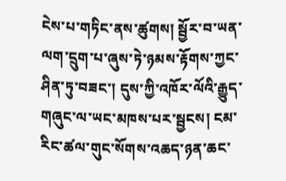ངེས་པ་གཏིང་ནས་ཚུགས། སྦྱོར་བ་ཡན་ལག་དྲུག་པ་ཞུས་ཏེ་ཉམས་རྟོགས་ཀྱང་ཤིན་ཏུ་བཟང་། དུས་ཀྱི་འཁོར་ལོའི་རྒྱུད་གཞུང་ལ་ཡང་མཁས་པར་སྦྱངས། ངམ་རིང་ཚལ་གུང་སོགས་འཆད་ཉན་ཆང་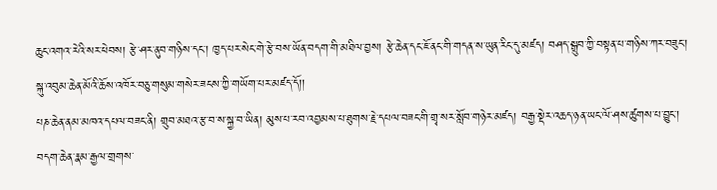ཆུང་འགའ་རེའི་སར་ཕེབས། རྩེ་ཤར་ནུབ་གཉིས་དང་། ཁྱད་པར་སེང་གེ་རྩེ་བས་ཡོན་བདག་གི་མཐིལ་བྱས། རྩེ་ཆེན་དང་ཇོ་ནང་གི་གདན་ས་ཡུན་རིང་དུ་མཛད། བཤད་སྒྲུབ་ཀྱི་བསྟན་པ་གཉིས་ཀར་བཟུང་། སྐུ་འབུམ་ཆེན་མོའི་ཆོས་འཁོར་བཅུ་གསུམ་གསེར་ཟངས་ཀྱི་གཡོག་པར་མཛད་དོ།།
པཎ་ཆེན་ནམ་མཁའ་དཔལ་བཟང་ནི། གྲུབ་མཐའ་རྩ་བ་ས་སྐྱ་བ་ཡིན། མུས་པ་རབ་འབྱམས་པ་ཐུགས་རྗེ་དཔལ་བཟང་གི་གྲྭ་སར་སློབ་གཉེར་མཛད། བརྒྱ་སྡེར་འཆད་ཉན་ཡང་ལོ་ཤས་ཚུགས་པ་བྱུང་། བདག་ཆེན་རྣམ་རྒྱལ་གྲགས་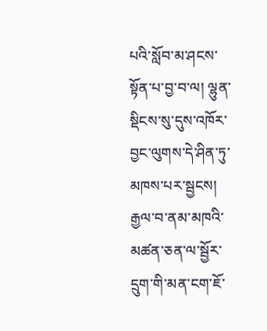པའི་སློབ་མ་ཤངས་སྟོན་པ་བྱ་བ་ལ། ལྷུན་སྡིངས་སུ་དུས་འཁོར་བྱང་ལུགས་དེ་ཤིན་ཏུ་མཁས་པར་སྦྱངས། རྒྱལ་བ་ནམ་མཁའི་མཚན་ཅན་ལ་སྦྱོར་དྲུག་གི་མན་ངག་ཇོ་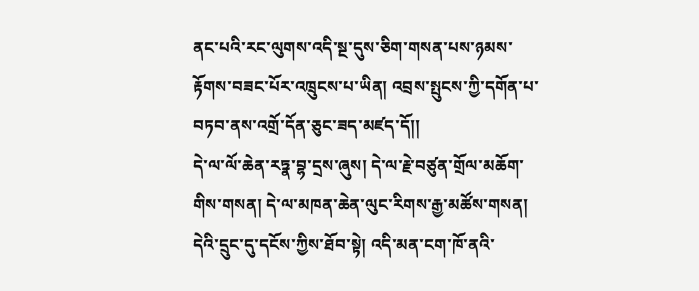ནང་པའི་རང་ལུགས་འདི་སྔ་དུས་ཅིག་གསན་པས་ཉམས་རྟོགས་བཟང་པོར་འཁྲུངས་པ་ཡིན། འབྲས་སྤུངས་ཀྱི་དགོན་པ་བཏབ་ནས་འགྲོ་དོན་ཅུང་ཟད་མཛད་དོ།།
དེ་ལ་ལོ་ཆེན་རཏྣ་བྷ་དྲས་ཞུས། དེ་ལ་རྗེ་བཙུན་གྲོལ་མཆོག་གིས་གསན། དེ་ལ་མཁན་ཆེན་ལུང་རིགས་རྒྱ་མཚོས་གསན། དེའི་དྲུང་དུ་དངོས་ཀྱིས་ཐོབ་སྟེ། འདི་མན་ངག་ཁོ་ནའི་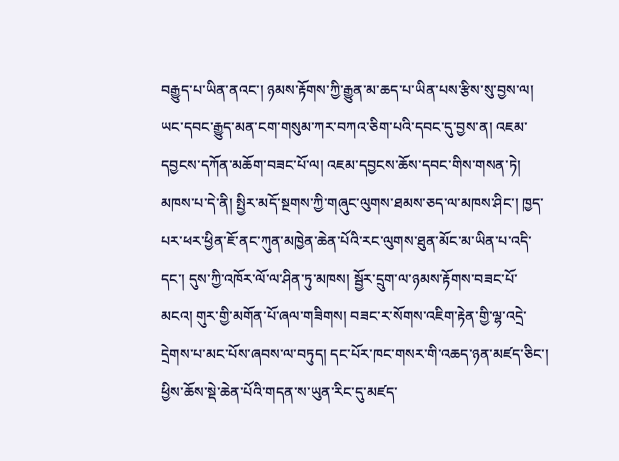བརྒྱུད་པ་ཡིན་ནའང་། ཉམས་རྟོགས་ཀྱི་རྒྱུན་མ་ཆད་པ་ཡིན་པས་རྩིས་སུ་བྱས་ལ། ཡང་དབང་རྒྱུད་མན་ངག་གསུམ་ཀར་བཀའ་ཅིག་པའི་དབང་དུ་བྱས་ན། འཇམ་དབྱངས་དཀོན་མཆོག་བཟང་པོ་ལ། འཇམ་དབྱངས་ཆོས་དབང་གིས་གསན་ཏེ། མཁས་པ་དེ་ནི། སྤྱིར་མདོ་སྔགས་ཀྱི་གཞུང་ལུགས་ཐམས་ཅད་ལ་མཁས་ཤིང་། ཁྱད་པར་ཕར་ཕྱིན་ཇོ་ནང་ཀུན་མཁྱེན་ཆེན་པོའི་རང་ལུགས་ཐུན་མོང་མ་ཡིན་པ་འདི་དང་། དུས་ཀྱི་འཁོར་ལོ་ལ་ཤིན་ཏུ་མཁས། སྦྱོར་དྲུག་ལ་ཉམས་རྟོགས་བཟང་པོ་མངའ། གུར་གྱི་མགོན་པོ་ཞལ་གཟིགས། བཟང་ར་སོགས་འཇིག་རྟེན་གྱི་ལྷ་འདྲེ་དྲེགས་པ་མང་པོས་ཞབས་ལ་བཏུད། དང་པོར་ཁང་གསར་གི་འཆད་ཉན་མཛད་ཅིང་། ཕྱིས་ཆོས་སྡེ་ཆེན་པོའི་གདན་ས་ཡུན་རིང་དུ་མཛད་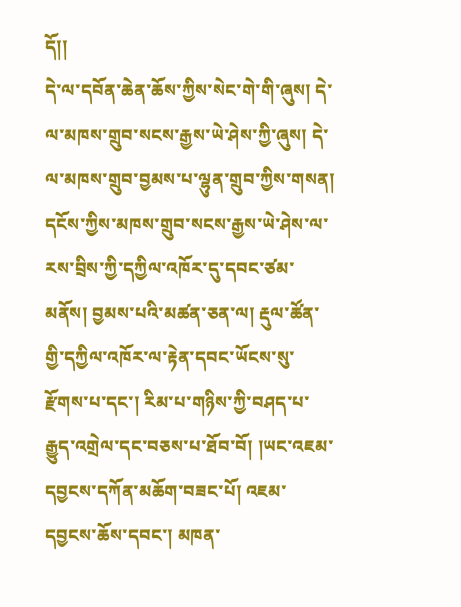དོ།།
དེ་ལ་དབོན་ཆེན་ཆོས་ཀྱིས་སེང་གེ་གི་ཞུས། དེ་ལ་མཁས་གྲུབ་སངས་རྒྱས་ཡེ་ཤེས་ཀྱི་ཞུས། དེ་ལ་མཁས་གྲུབ་བྱམས་པ་ལྷུན་གྲུབ་ཀྱིས་གསན། དངོས་ཀྱིས་མཁས་གྲུབ་སངས་རྒྱས་ཡེ་ཤེས་ལ་རས་བྲིས་ཀྱི་དཀྱིལ་འཁོར་དུ་དབང་ཙམ་མནོས། བྱམས་པའི་མཚན་ཅན་ལ། རྡུལ་ཚོན་གྱི་དཀྱིལ་འཁོར་ལ་རྟེན་དབང་ཡོངས་སུ་རྫོགས་པ་དང་། རིམ་པ་གཉིས་ཀྱི་བཤད་པ་རྒྱུད་འགྲེལ་དང་བཅས་པ་ཐོབ་བོ། །ཡང་འཇམ་དབྱངས་དཀོན་མཆོག་བཟང་པོ། འཇམ་དབྱངས་ཆོས་དབང་། མཁན་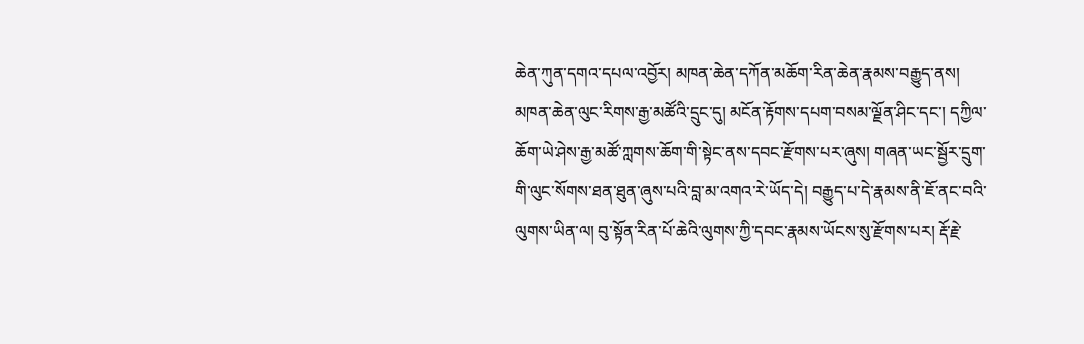ཆེན་ཀུན་དགའ་དཔལ་འབྱོར། མཁན་ཆེན་དཀོན་མཆོག་རིན་ཆེན་རྣམས་བརྒྱུད་ནས། མཁན་ཆེན་ལུང་རིགས་རྒྱ་མཚོའི་དྲུང་དུ། མངོན་རྟོགས་དཔག་བསམ་ལྗོན་ཤིང་དང་། དཀྱིལ་ཆོག་ཡེ་ཤེས་རྒྱ་མཚོ་ཀླགས་ཆོག་གི་སྟེང་ནས་དབང་རྫོགས་པར་ཞུས། གཞན་ཡང་སྦྱོར་དྲུག་གི་ལུང་སོགས་ཐན་ཐུན་ཞུས་པའི་བླ་མ་འགའ་རེ་ཡོད་དེ། བརྒྱུད་པ་དེ་རྣམས་ནི་ཇོ་ནང་བའི་ལུགས་ཡིན་ལ། བུ་སྟོན་རིན་པོ་ཆེའི་ལུགས་ཀྱི་དབང་རྣམས་ཡོངས་སུ་རྫོགས་པར། རྡོ་རྗེ་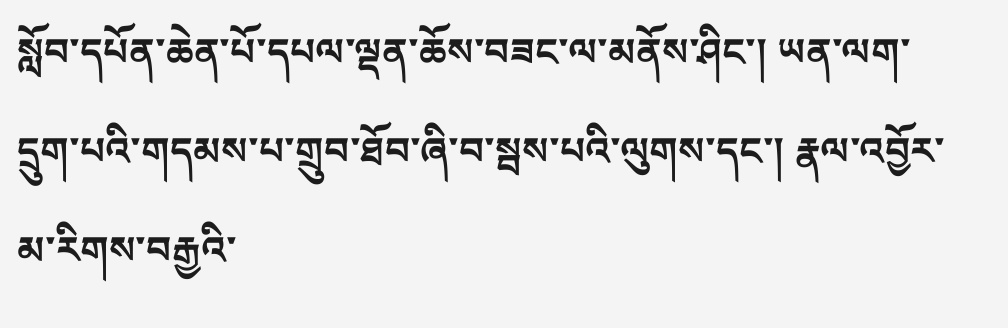སློབ་དཔོན་ཆེན་པོ་དཔལ་ལྡན་ཆོས་བཟང་ལ་མནོས་ཤིང་། ཡན་ལག་དྲུག་པའི་གདམས་པ་གྲུབ་ཐོབ་ཞི་བ་སྦས་པའི་ལུགས་དང་། རྣལ་འབྱོར་མ་རིགས་བརྒྱའི་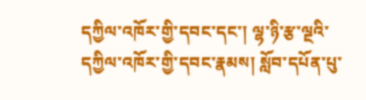དཀྱིལ་འཁོར་གྱི་དབང་དང་། ལྷ་ཉི་རྩ་ལྔའི་དཀྱིལ་འཁོར་གྱི་དབང་རྣམས། སློབ་དཔོན་པུ་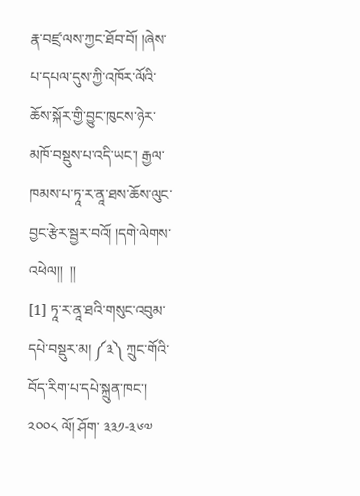རྣ་བཛྲ་ལས་ཀྱང་ཐོབ་བོ། །ཞེས་པ་དཔལ་དུས་ཀྱི་འཁོར་ལོའི་ཆོས་སྐོར་གྱི་བྱུང་ཁུངས་ཉེར་མཁོ་བསྡུས་པ་འདི་ཡང་། རྒྱལ་ཁམས་པ་ཏཱ་ར་ནཱ་ཐས་ཆོས་ལུང་བྱང་རྩེར་སྦྱར་བའོ། །དགེ་ལེགས་འཕེལ།།  །།
[1] ཏཱ་ར་ནཱ་ཐའི་གསུང་འབུམ་དཔེ་བསྡུར་མ། ༼༣༽ ཀྲུང་གོའི་བོད་རིག་པ་དཔེ་སྐྲུན་ཁང་། ༢༠༠༨ ལོ། ཤོག་ ༣༣༡-༣༦༧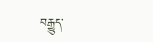བརྒྱུད་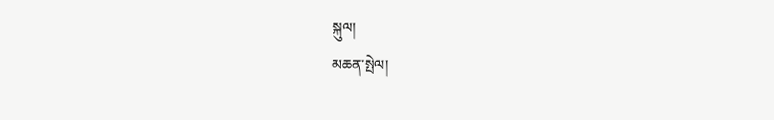སྐུལ།
མཆན་སྤེལ།